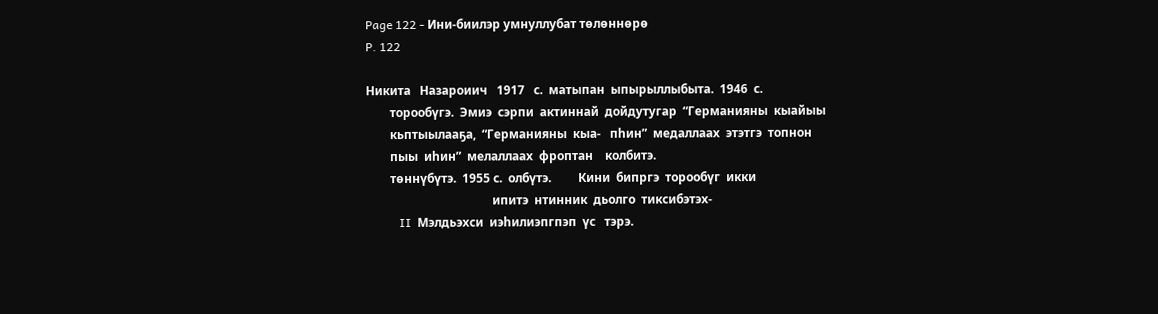Page 122 - Ини-биилэр умнуллубат төлөннөрө
P. 122

Никита   Назароиич   1917   с.  матыпан  ыпырыллыбыта.  1946  с.
        торообүгэ.  Эмиэ  сэрпи  актиннай  дойдутугар  “Германияны  кыайыы
        кьптыылааҕа,  “Германияны  кыа-   пһин”  медаллаах  этэтгэ  топнон
        пыы  иһин”  мелаллаах  фроптан    колбитэ.
        төннүбүтэ.  1955 с.  олбүтэ.         Кини  бипргэ  торообүг  икки
                                          ипитэ  нтинник  дьолго  тиксибэтэх-
           II  Мэлдьэхси  иэһилиэпгпэп  үс   тэрэ.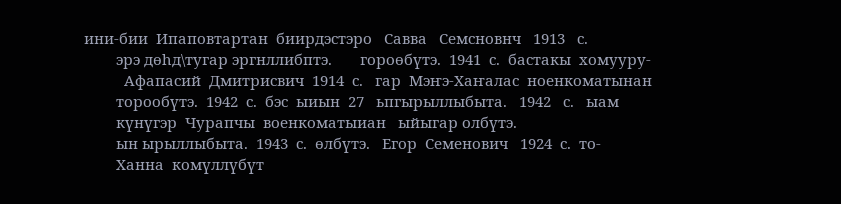ини-бии  Ипаповтартан  биирдэстэро   Савва   Семсновнч   1913   с.
        эрэ дөһд\тугар эргнллибптэ.       гороөбүтэ.  1941  с.  бастакы  хомууру-
          Афапасий  Дмитрисвич  1914  с.   гар  Мэҥэ-Хаҥалас  ноенкоматынан
        торообүтэ.  1942  с.  бэс  ыиын  27   ьпгырыллыбыта.   1942   с.   ыам
        күнүгэр  Чурапчы  военкоматыиан   ыйыгар олбүтэ.
        ын ырыллыбыта.  1943  с.  өлбүтэ.   Егор  Семенович   1924  с.  то-
        Ханна  комүллүбүт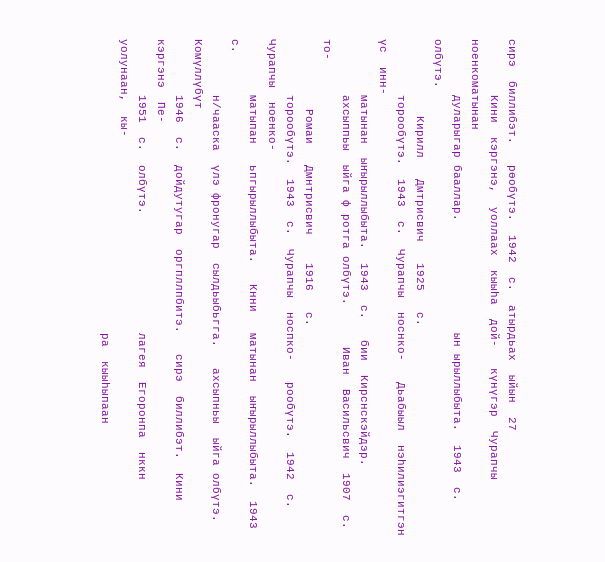сирэ  биллибэт.   рөобүтэ.  1942  с.  атырдьах  ыйын  27
        Кини  кэргэнэ,  уоллаах  кыыһа  дой-   күнүгэр  Чурапчы  ноенкоматынан
        дуларыгар бааллар.                ын ырыллыбыта.  1943  с.  олбүтэ.
           Кирилл   Дмтрисвич   1925   с.
        торообүтэ.  1943  с.  Чурапчы  носнко-   Дьабыыл  нэһилиэгитгэн  үс  инн-
        матынан  ыҥырыллыбыта.  1943  с.   бии  Кирснскэйдэр.
        ахсыппьы  ыйга ф ротга олбүтэ.      Иван  Васильсвич  1907  с.  то-
          Ромаи   Дмнтрисвич    1916   с.
        торообүтэ.  1943  с.  Чурапчы  носпко-   рообүтэ.  1942  с.  Чурапчы  ноенко-
        матыпан   ьпгырыллыбыта.   Кнни   матынан  ыҥырыллыбыта.  1943  с.
        н/чааска  үлэ фронугар  сылдьыбьгга.   ахсыпньы  ыйга олбүтэ.  Комүллүбүт
        1946  с.  дойдутугар  оргпллпбитэ.   сирэ  биллибэт.  Кини  кэргэнэ  Пе-
        1951  с.  олбүтэ.                 лагея  Егоронпа  нккн  уолунаан,  кы-
                                          ра  кыыһыпаан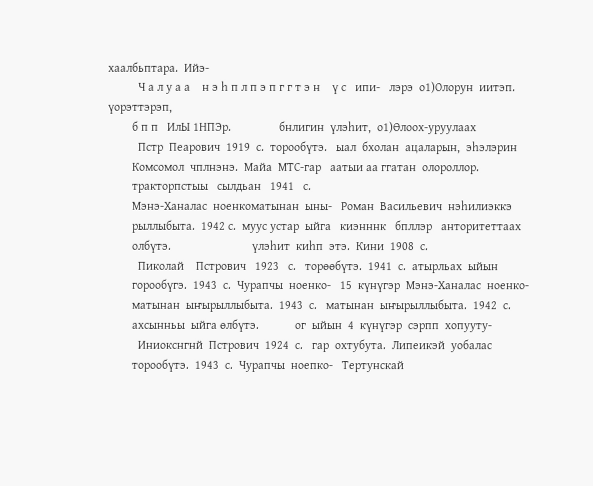хаалбьптара.  Ийэ-
          Ч а л у а а    н э һ п л п э п г г т э н    ү с   ипи-   лэрэ  о1)Олорун  иитэп.  үорэттэрэп,
        б п п   ИлЫ 1НПЭр.                бнлигин  үлэһит,  о1)Өлоох-уруулаах
          Пстр  Пеарович  1919  с.  торообүтэ.   ыал  бхолан  ацаларын,  эһэлэрин
        Комсомол  чплнэнэ.  Майа  МТС-гар   аатыи аа ггатан  олороллор.
        тракторпстыы   сылдьан   1941   с.
        Мэнэ-Ханалас  ноенкоматынан  ыны-   Роман  Васильевич  нэһилиэккэ
        рыллыбыта.  1942 с.  муус устар  ыйга   киэнннк   бпллэр   анторитеттаах
        олбүтэ.                           үлэһит  киһп  этэ.  Кини  1908  с.
          Пиколай    Пстрович   1923   с.   торөөбүтэ.  1941  с.  атырльах  ыйын
        горообүгэ.  1943  с.  Чурапчы  ноенко-   15  күнүгэр  Мэнэ-Ханалас  ноенко-
        матынан  ыҥырыллыбыта.  1943  с.   матынан  ыҥырыллыбыта.  1942  с.
        ахсынньы  ыйга өлбүтэ.            ог  ыйын  4  күнүгэр  сэрпп  хопууту-
          Иниокснгнй  Пстрович  1924  с.   гар  охтубута.  Липеикэй  уобалас
        торообүтэ.  1943  с.  Чурапчы  ноепко-   Тертунскай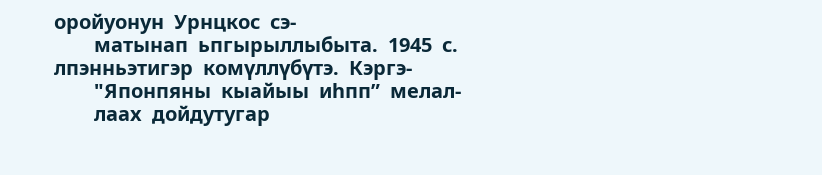оройуонун  Урнцкос  сэ-
        матынап  ьпгырыллыбыта.  1945  с.   лпэнньэтигэр  комүллүбүтэ.  Кэргэ-
        "Японпяны  кыайыы  иһпп”  мелал-
        лаах  дойдутугар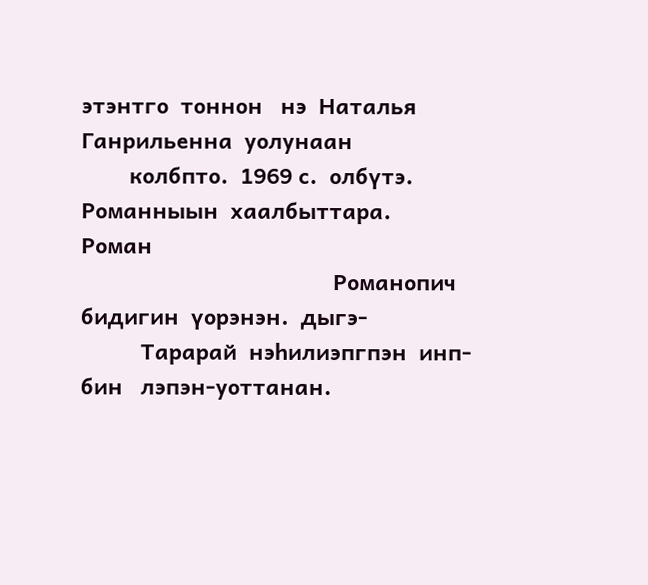этэнтго  тоннон   нэ  Наталья  Ганрильенна  уолунаан
        колбпто.  1969 с.  олбүтэ.        Романныын  хаалбыттара.   Роман
                                          Романопич  бидигин  үорэнэн.  дыгэ-
          Тарарай  нэһилиэпгпэн  инп-бин   лэпэн-уоттанан.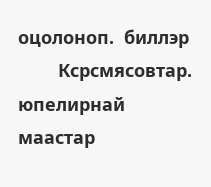оцолоноп.  биллэр
        Ксрсмясовтар.                     юпелирнай  маастар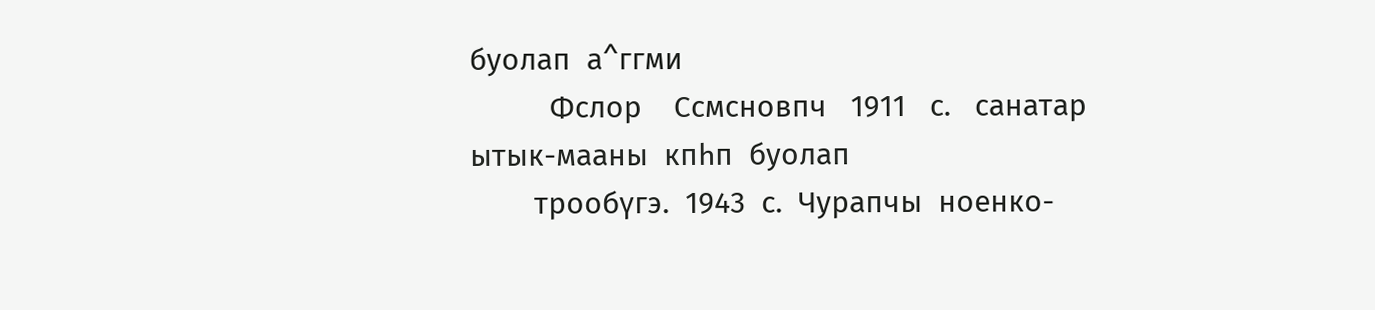буолап  а^ггми
          Фслор    Ссмсновпч   1911   с.   санатар  ытык-мааны  кпһп  буолап
        трообүгэ.  1943  с.  Чурапчы  ноенко-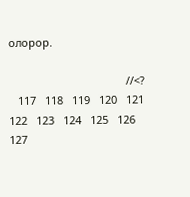олорор.

                                       //<?
   117   118   119   120   121   122   123   124   125   126   127